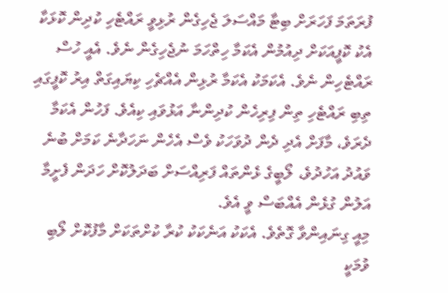ފުރަތަމަ ފަހަރަށް ބިޓާ މައްސަލަ ޖެހިގެން ރުޅިވީ ރައްޓެހި ކުދިން ކޮޅަކާ އެކު ކޮފީއަކަށް ދިއުމުން އެކަމާ ހިތްހަމަ ނުޖެހިގެން ނެވެ. އެއީ ހުސް ރައްޓެހިން ނެވެ. އެކަމަކު އެކަމާ ރުޅިން އެއްޗެހި ކިޔައިގަތް އިރު ކޮފީގައި ތިބި ރައްޓެހި ތިން ފިރިހެން ކުދިންނާ އަޅުވައި ކިއެވެ. ފަހުން އެކަމާ ދެރަވެ، މާފަށް އެދި ދެން ދުވަހަކު ވެސް އެހެން ނަހަދާނެ ކަމަށް ބުނެ ވައުދު އަހުދުވެ، ލޯބީގެ ޅެންތައް ފަރިއްސަށް ބަދަލުކޮށް ހަދަން ފެށީމާ އަލުން ގުޅެން އެއްބަސް ވީ އެވެ.
މިއީ ގިނައިންވާ ގޮތެވެ. އެކަކު އަނެކަކު ކުރާ ކުށްތަކަށް މާފުކޮށް ލޯބި ވުމަކީ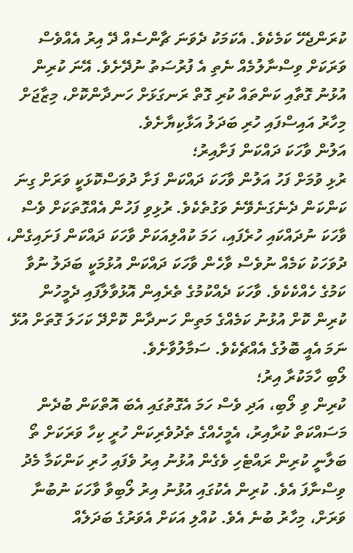ކުރަންޖެހޭ ކަމެކެވެ. އެކަމަކު ދެވަނަ ޗާންސެއް ދޭ އިރު އެއްވެސް ވަރަކަށް ވިސްނާލުމެއް ނެތި އެ ފުރުސަތު ނުދޭށެވެ. އޭނަ ކުރިން އުޅުނު ގޮތާއި ކަންތައް ކުރި ގޮތް ރަނގަޅަށް ހަނދާންކޮށް، މިޒާޖަށް މިހާރު އައިސްފައި ހުރި ބަދަލު އަޅާކިޔާށެވެ.
އަލުން ވާހަކަ ދައްކަން ފަށާއިރު؛
ރުޅި ވުމަށް ފަހު އަލުން ވާހަކަ ދައްކަން ފަށާ ދުވަސްކޮޅަކީ ވަރަށް ގިނަ ކަންކަން ދެނެގަނެވޭނެ ވަގުތެކެވެ. ރުޅިވި ފަހުން އެއްގޮތަކަށް ވެސް ވާހަކަ ނުދައްކައި ހުރެފައި، ހަމަ ކުއްލިއަކަށް ވާހަކަ ދައްކަން ފަށައިގެން، ދުވަހަކު ކަމެއް ނުވެސް ވާހެން ވާހަކަ ދައްކަން އުޅުމަކީ ބަދަލު ނުވާ ކަމުގެ ހެއްކެކެވެ. ވާހަކަ ދެއްކުމުގެ ތެރެއިން އޮޅުވާލާފައި ދެމީހުން ކުރިން ކޮށް އުޅުނު ކަމެއްގެ މަތިން ހަނދާން ކޮށްދޭ ކަހަލަ ގޮތަށް އުޅޭ ނަމަ އެއީ ބޮލުގެ އެއްޗެކެވެ. ސަމާލުވާށެވެ.
ލޯބި ހާމަކުރާ އިރު؛
ކުރިން ވި ލޯބި، އަދި ވެސް ހަމަ އެގޮތުގައި އެބަ އޮތްކަން ބުދެން މަސައްކަތް ކުރާއިރު، އެމީހެއްގެ ތެދުވެރިކަން ހުރީ ކިހާ ވަރަކަށް ތޯ ބަލާނީ ކުރިން ރައްޓެހި ވެގެން އުޅުނު އިރު ވެފައި ހުރި ކަންކަމާ މެދު ވިސްނާފަ އެވެ. ކުރިން އެކުގައި އުޅުނު އިރު ލޯބިވާ ވާހަކަ ނުބުނާ ވަރަށް، މިހާރު ބުނެ އެވެ. ކުއްލި އަކަށް އެވަރުގެ ބަދަލެއް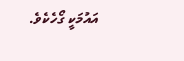އައުމަކީ ގޯހެކެވެ.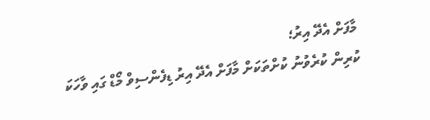މާފަށް އެދޭ އިރު؛
ކުރިން ކުރެވުނު ކުށްތަކަށް މާފަށް އެދޭ އިރު ޑިފެންސިވް މޯޑް ގައި ވާހަކަ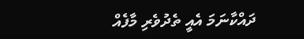ދައްކާނަމަ އެއީ ތެދުވެރި މާފެއް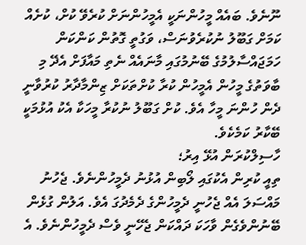ނޫނެވެ. ބައެއް މީހުންނަކީ އެމީހުންނަށް ކުރެވޭ ކުށް، ކުށެއް ކަމަށް ގަބޫލު ނުކުރެވުނަސް، ވަގުތީ ގޮތުން ކަންކަން ހަމަޖައްސާލުމުގެ ބޭނުމުގައި މާނައެއް ނެތި މައާފަށް އެދޭ މި ބާވަތުގެ މީހުން އެމީހުން ކުރާ ކުށްތަކަށް ޒިންމާދާރު ކުރުވާނީ ދެން ހުންނަ މީހާ އެވެ. ކުށް ގަބޫލު ނުކުރާ މީހަކާ އެކު އުޅުމަކީ ބޭކާރު ކަމެކެވެ.
ހާސިލްކުރަން އުޅޭ އިރު؛
ތިއީ ކުރިން އެކުގައި ލޯބިން އުޅުނު ދެމީހުންނެވެ. ޖެހުނު މައްސަލަ އެއް ޖެހުނީ ދެމީހުންގެ ދެމެދުގަ އެވެ. އަލުން ގުޅެން ބޭނުންވެގެން ވާހަކަ ދައްކަން ޖެހޭނީ ވެސް ދެމީހުންނެވެ. އެ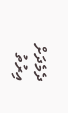ދެމެދަށް އިރުތު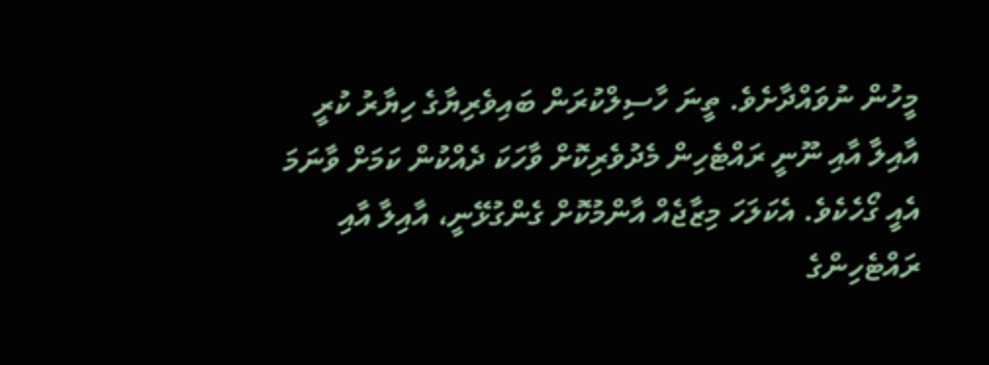މީހުން ނުވައްދާށެވެ. ތީނަ ހާސިލްކުރަން ބައިވެރިޔާގެ ހިޔާރު ކުރީ އާއިލާ އާއި ނޫނީ ރައްޓެހިން މެދުވެރިކޮށް ވާހަކަ ދެއްކުން ކަމަށް ވާނަމަ އެއީ ގޯހެކެވެ. އެކަލަހަ މިޒާޖެއް އާންމުކޮށް ގެންގުޅޭނީ، އާއިލާ އާއި ރައްޓެހިންގެ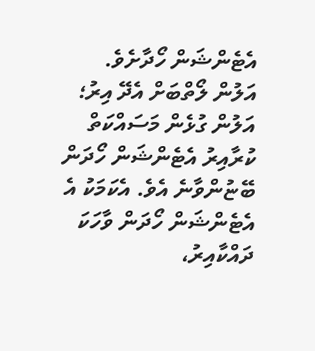އެޓެންޝަން ހޯދާށެވެ.
އަލުން ލޯތްބަށް އެދޭ އިރު؛
އަލުން ގުޅެން މަސައްކަތް ކުރާއިރު އެޓެންޝަން ހޯދަން ބޭޏުންވާނެ އެވެ. އެކަމަކު އެ އެޓެންޝަން ހޯދަން ވާހަކަ ދައްކާއިރު،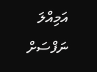އަމިއްލަ ނަފްސަށް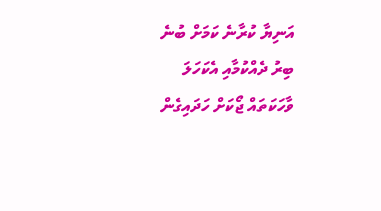އަނިޔާ ކުރާނެ ކަމަށް ބުނެ ބިރު ދެއްކުމާއި އެކަހަލަ ވާހަކަތައް ޖޯކަށް ހަދައިގެން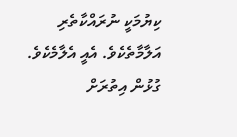ކިޔުމަކީ ނުރައްކާތެރި އަލާމާތެކެވެ. އެއީ އެލާމެކެވެ. ގުޅުން އިތުރަށް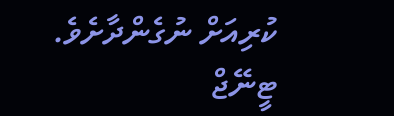ކުރިއަށް ނުގެންދާށެވެ.
ޓީނޭޖް